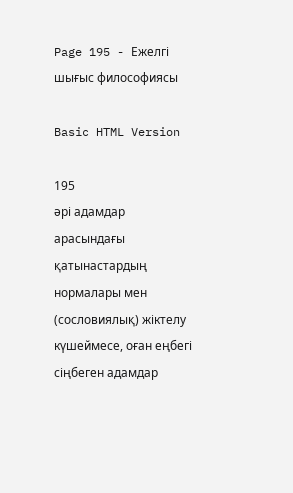Page 195 - Ежелгі шығыс философиясы

Basic HTML Version

195
әрі адамдар арасындағы қатынастардың нормалары мен (сословиялық) жіктелу
күшеймесе, оған еңбегі сіңбеген адамдар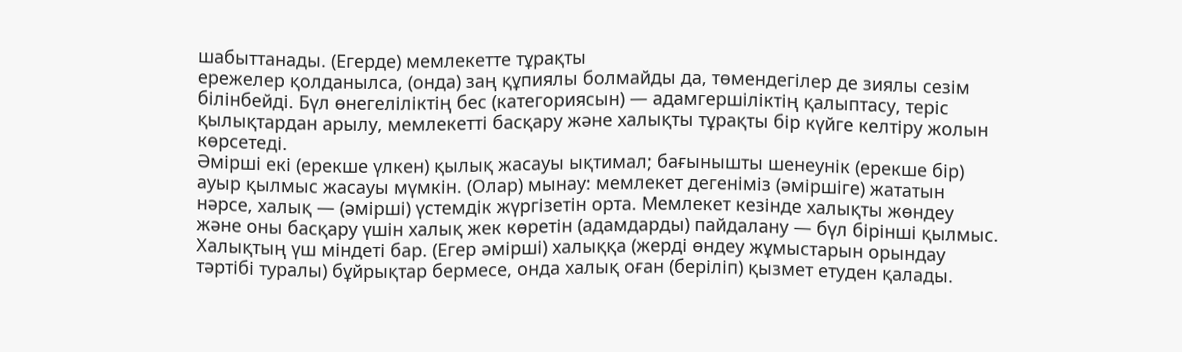шабыттанады. (Егерде) мемлекетте тұрақты
ережелер қолданылса, (онда) заң құпиялы болмайды да, төмендегілер де зиялы сезім
білінбейді. Бүл өнегеліліктің бес (категориясын) — адамгершіліктің қалыптасу, теріс
қылықтардан арылу, мемлекетті басқару және халықты тұрақты бір күйге келтіру жолын
көрсетеді.
Әмірші екі (ерекше үлкен) қылық жасауы ықтимал; бағынышты шенеунік (ерекше бір)
ауыр қылмыс жасауы мүмкін. (Олар) мынау: мемлекет дегеніміз (әміршіге) жататын
нәрсе, халық — (әмірші) үстемдік жүргізетін орта. Мемлекет кезінде халықты жөндеу
және оны басқару үшін халық жек көретін (адамдарды) пайдалану — бүл бірінші қылмыс.
Халықтың үш міндеті бар. (Егер әмірші) халыққа (жерді өндеу жұмыстарын орындау
тәртібі туралы) бұйрықтар бермесе, онда халық оған (беріліп) қызмет етуден қалады.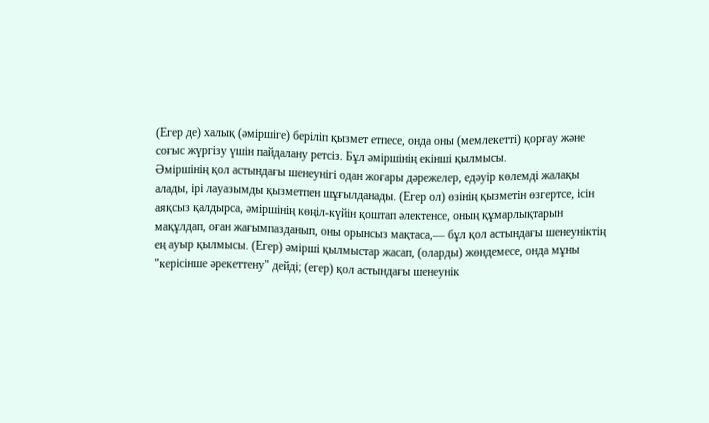(Егер де) халық (әміршіге) беріліп қызмет етпесе, онда оны (мемлекетті) қорғау және
соғыс жүргізу үшін пайдалану ретсіз. Бұл әміршінің екінші қылмысы.
Әміршінің қол астындағы шенеунігі одан жоғары дәрежелер, едәуір көлемді жалақы
алады, ірі лауазымды қызметпен шұғылданады. (Егер ол) өзінің қызметін өзгертсе, ісін
аяқсыз қалдырса, әміршінің көңіл-күйін қоштап әлектенсе, оның құмарлықтарын
мақұлдап, оған жағымпазданып, оны орынсыз мақтаса,— бұл қол астындағы шенеуніктің
ең ауыр қылмысы. (Егер) әмірші қылмыстар жасап, (оларды) жөндемесе, онда мұны
"керісінше әрекеттену" дейді; (егер) қол астындағы шенеунік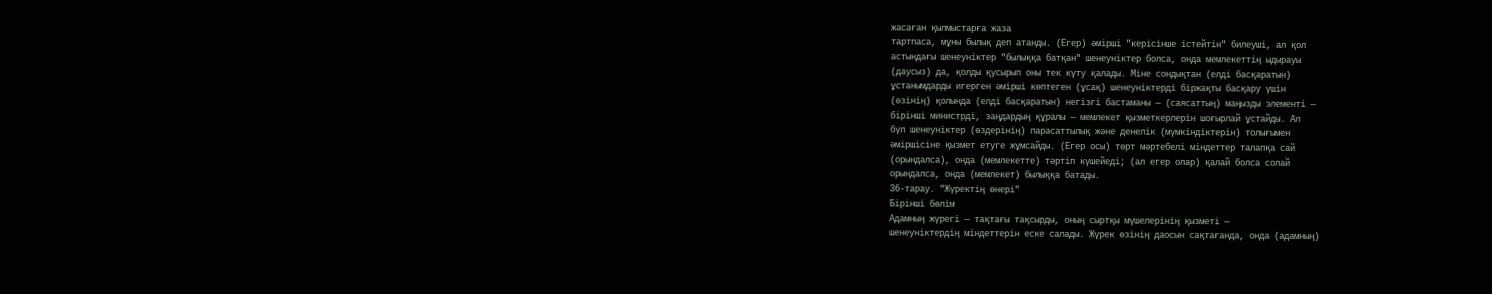жасаған қылмыстарға жаза
тартпаса, мұны былық деп атанды. (Егер) әмірші "керісінше істейтін" билеуші, ал қол
астындағы шенеуніктер "былыққа батқан" шенеуніктер болса, онда мемлекеттің ыдырауы
(даусыз) да, қолды қусырып оны тек күту қалады. Міне сондықтан (елді басқаратын)
ұстанымдарды игерген әмірші көптеген (ұсақ) шенеуніктерді біржақты басқару үшін
(өзінің) қолында (елді басқаратын) негізгі бастаманы — (саясаттың) маңызды элементі —
бірінші министрді, заңдардың құралы — мемлекет қызметкерлерін шоғырлай ұстайды. Ал
бүл шенеуніктер (өздерінің) парасаттылық және денелік (мүмкіндіктерін) толығымен
әміршісіне қызмет етуге жұмсайды. (Егер осы) төрт мәртебелі міндеттер талапқа сай
(орындалса), онда (мемлекетте) тәртіп күшейеді; (ал егер олар) қалай болса солай
орындалса, онда (мемлекет) былыққа батады.
36-тарау. "Жүректің өнері"
Бірінші бөлім
Адамның жүрегі — тақтағы тақсырды, оның сыртқы мүшелерінің қызметі —
шенеуніктердің міндеттерін еске салады. Жүрек өзінің даосын сақтағанда, онда (адамның)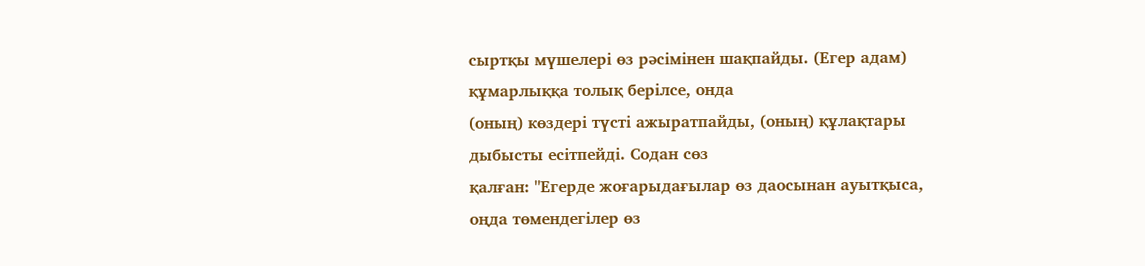сыртқы мүшелері өз рәсімінен шақпайды. (Егер адам) құмарлыққа толық берілсе, онда
(оның) көздері түсті ажыратпайды, (оның) құлақтары дыбысты есітпейді. Содан сөз
қалған: "Егерде жоғарыдағылар өз даосынан ауытқыса, оңда төмендегілер өз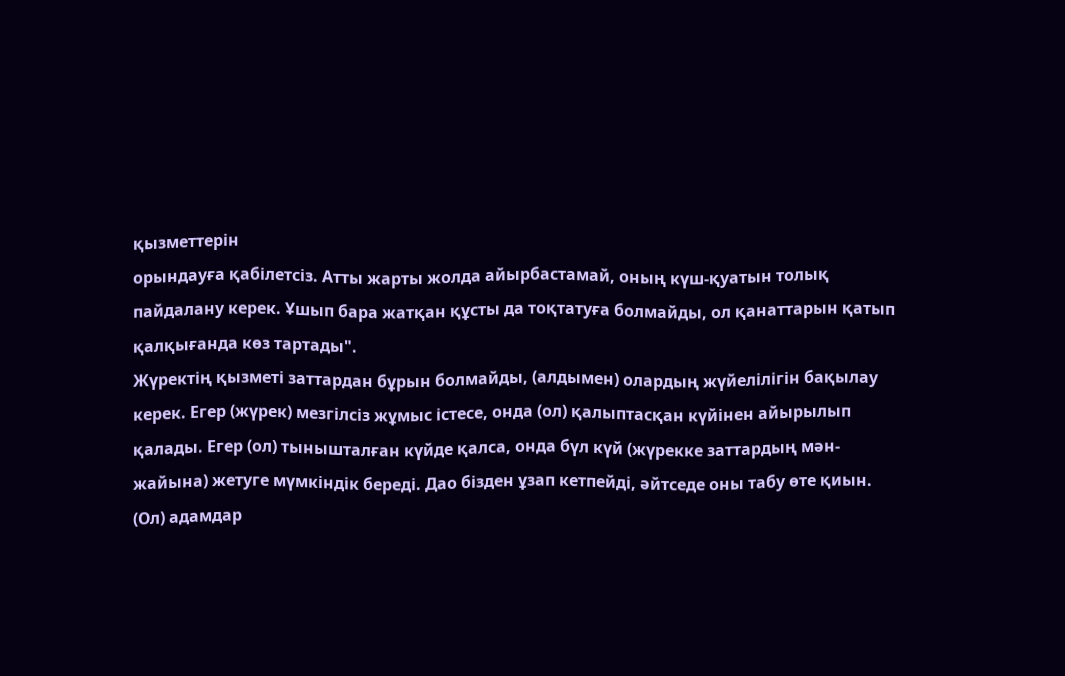қызметтерін
орындауға қабілетсіз. Атты жарты жолда айырбастамай, оның күш-қуатын толық
пайдалану керек. Ұшып бара жатқан құсты да тоқтатуға болмайды, ол қанаттарын қатып
қалқығанда көз тартады".
Жүректің қызметі заттардан бұрын болмайды, (алдымен) олардың жүйелілігін бақылау
керек. Егер (жүрек) мезгілсіз жұмыс істесе, онда (ол) қалыптасқан күйінен айырылып
қалады. Егер (ол) тынышталған күйде қалса, онда бүл күй (жүрекке заттардың мән-
жайына) жетуге мүмкіндік береді. Дао бізден ұзап кетпейді, әйтседе оны табу өте қиын.
(Ол) адамдар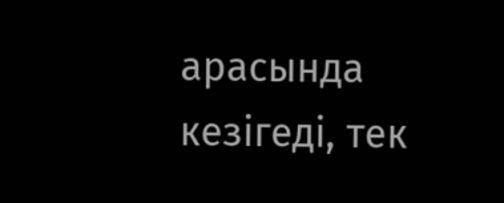арасында кезігеді, тек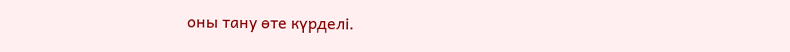оны тану өте күрделі.